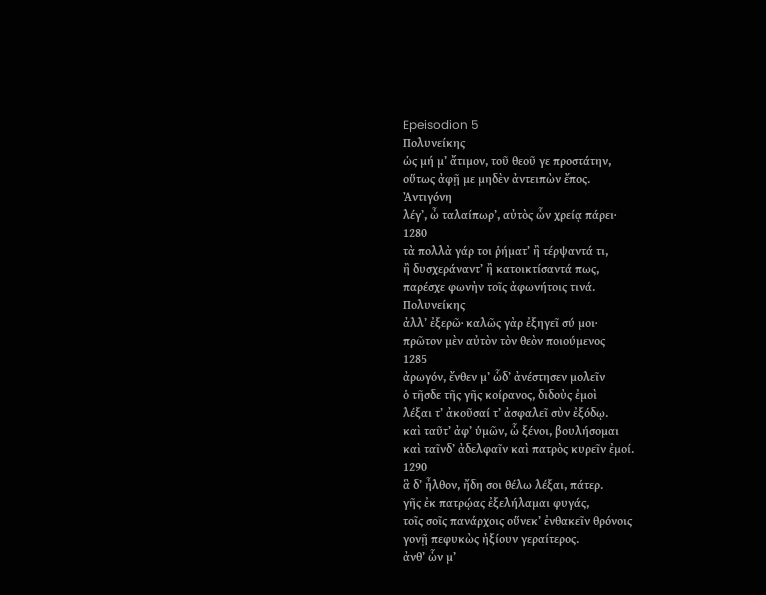Epeisodion 5
Πολυνείκης
ὡς μή μʼ ἄτιμον, τοῦ θεοῦ γε προστάτην,
οὕτως ἀφῇ με μηδὲν ἀντειπὼν ἔπος.
Ἀντιγόνη
λέγʼ, ὦ ταλαίπωρʼ, αὐτὸς ὧν χρείᾳ πάρει·
1280
τὰ πολλὰ γάρ τοι ῥήματʼ ἢ τέρψαντά τι,
ἢ δυσχεράναντʼ ἢ κατοικτίσαντά πως,
παρέσχε φωνὴν τοῖς ἀφωνήτοις τινά.
Πολυνείκης
ἀλλʼ ἐξερῶ· καλῶς γὰρ ἐξηγεῖ σύ μοι·
πρῶτον μὲν αὐτὸν τὸν θεὸν ποιούμενος
1285
ἀρωγόν, ἔνθεν μʼ ὧδʼ ἀνέστησεν μολεῖν
ὁ τῆσδε τῆς γῆς κοίρανος, διδοὺς ἐμοὶ
λέξαι τʼ ἀκοῦσαί τʼ ἀσφαλεῖ σὺν ἐξόδῳ.
καὶ ταῦτʼ ἀφʼ ὑμῶν, ὧ ξένοι, βουλήσομαι
καὶ ταῖνδʼ ἀδελφαῖν καὶ πατρὸς κυρεῖν ἐμοί.
1290
ἃ δʼ ἦλθον, ἤδη σοι θέλω λέξαι, πάτερ.
γῆς ἐκ πατρῴας ἐξελήλαμαι φυγάς,
τοῖς σοῖς πανάρχοις οὕνεκʼ ἐνθακεῖν θρόνοις
γονῇ πεφυκὼς ἠξίουν γεραίτερος.
ἀνθʼ ὧν μʼ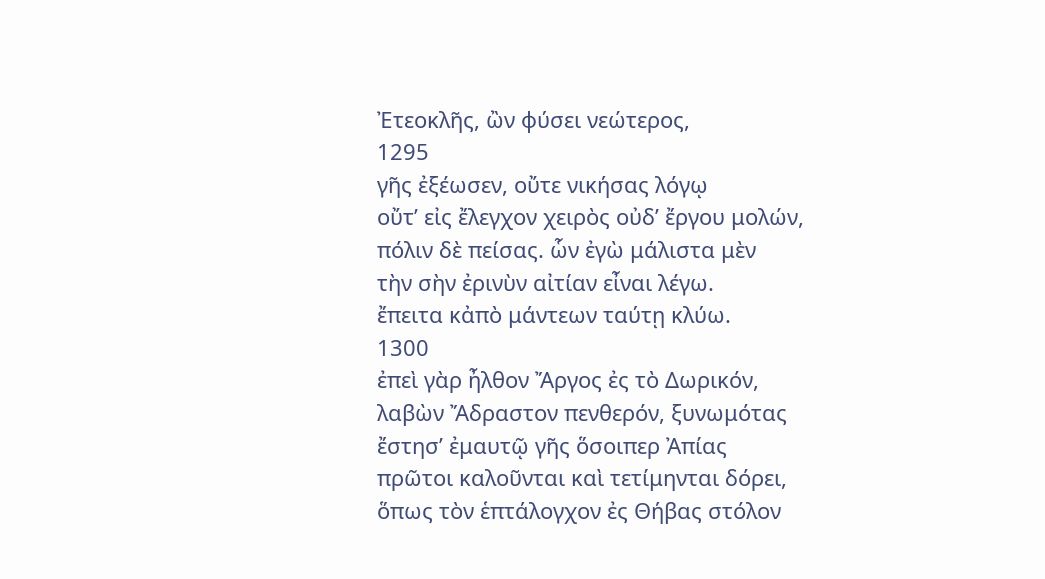Ἐτεοκλῆς, ὢν φύσει νεώτερος,
1295
γῆς ἐξέωσεν, οὔτε νικήσας λόγῳ
οὔτʼ εἰς ἔλεγχον χειρὸς οὐδʼ ἔργου μολών,
πόλιν δὲ πείσας. ὧν ἐγὼ μάλιστα μὲν
τὴν σὴν ἐρινὺν αἰτίαν εἶναι λέγω.
ἔπειτα κἀπὸ μάντεων ταύτῃ κλύω.
1300
ἐπεὶ γὰρ ἦλθον Ἄργος ἐς τὸ Δωρικόν,
λαβὼν Ἄδραστον πενθερόν, ξυνωμότας
ἔστησʼ ἐμαυτῷ γῆς ὅσοιπερ Ἀπίας
πρῶτοι καλοῦνται καὶ τετίμηνται δόρει,
ὅπως τὸν ἑπτάλογχον ἐς Θήβας στόλον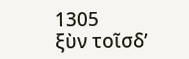1305
ξὺν τοῖσδʼ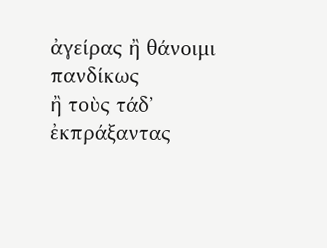ἀγείρας ἢ θάνοιμι πανδίκως
ἢ τοὺς τάδʼ ἐκπράξαντας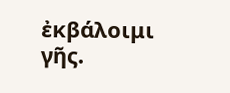ἐκβάλοιμι γῆς.